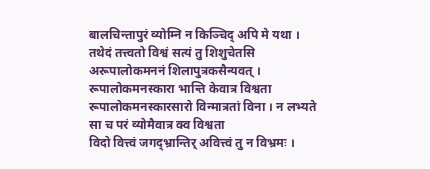बालचिन्तापुरं व्योम्नि न किञ्चिद् अपि मे यथा । तथेदं तत्त्वतो विश्वं सत्यं तु शिशुचेतसि
अरूपालोकमननं शिलापुत्रकसैन्यवत् । रूपालोकमनस्कारा भान्ति केवात्र विश्वता
रूपालोकमनस्कारसारो विन्मात्रतां विना । न लभ्यते सा च परं व्योमैवात्र क्व विश्वता
विदो वित्त्वं जगद्भ्रान्तिर् अवित्त्वं तु न विभ्रमः ।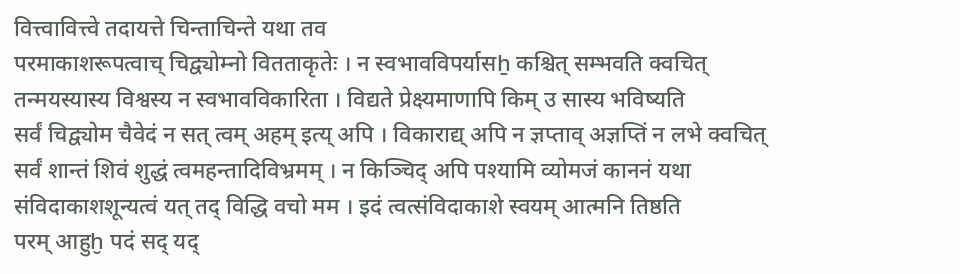वित्त्वावित्त्वे तदायत्ते चिन्ताचिन्ते यथा तव
परमाकाशरूपत्वाच् चिद्व्योम्नो वितताकृतेः । न स्वभावविपर्यासẖ कश्चित् सम्भवति क्वचित्
तन्मयस्यास्य विश्वस्य न स्वभावविकारिता । विद्यते प्रेक्ष्यमाणापि किम् उ सास्य भविष्यति
सर्वं चिद्व्योम चैवेदं न सत् त्वम् अहम् इत्य् अपि । विकाराद्य् अपि न ज्ञप्ताव् अज्ञप्तिं न लभे क्वचित्
सर्वं शान्तं शिवं शुद्धं त्वमहन्तादिविभ्रमम् । न किञ्चिद् अपि पश्यामि व्योमजं काननं यथा
संविदाकाशशून्यत्वं यत् तद् विद्धि वचो मम । इदं त्वत्संविदाकाशे स्वयम् आत्मनि तिष्ठति
परम् आहुḫ पदं सद् यद्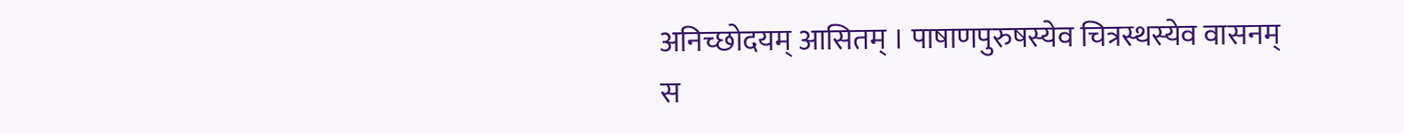अनिच्छोदयम् आसितम् । पाषाणपुरुषस्येव चित्रस्थस्येव वासनम्
स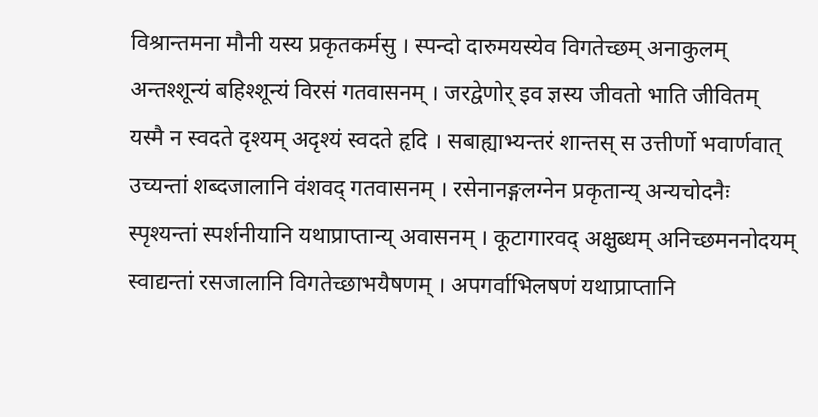विश्रान्तमना मौनी यस्य प्रकृतकर्मसु । स्पन्दो दारुमयस्येव विगतेच्छम् अनाकुलम्
अन्तश्शून्यं बहिश्शून्यं विरसं गतवासनम् । जरद्वेणोर् इव ज्ञस्य जीवतो भाति जीवितम्
यस्मै न स्वदते दृश्यम् अदृश्यं स्वदते हृदि । सबाह्याभ्यन्तरं शान्तस् स उत्तीर्णो भवार्णवात्
उच्यन्तां शब्दजालानि वंशवद् गतवासनम् । रसेनानङ्गलग्नेन प्रकृतान्य् अन्यचोदनैः
स्पृश्यन्तां स्पर्शनीयानि यथाप्राप्तान्य् अवासनम् । कूटागारवद् अक्षुब्धम् अनिच्छमननोदयम्
स्वाद्यन्तां रसजालानि विगतेच्छाभयैषणम् । अपगर्वाभिलषणं यथाप्राप्तानि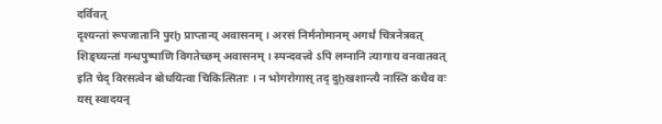दर्विवत्
दृश्यन्तां रूपजातानि पुरḫ प्राप्तान्य् अवासनम् । अरसं निर्मनोमानम् अगर्धं चित्रनेत्रवत्
शिङ्घ्यन्तां गन्धपुष्पाणि विगतेच्छम् अवासनम् । स्पन्दवत्त्वे ऽपि लग्नानि त्यागाय वनवातवत्
इति चेद् विरसत्वेन बोधयित्वा चिकित्सिताः । न भोगरोगास् तद् दुẖखशान्त्यै नास्ति कथैव वः
यस् स्वादयन्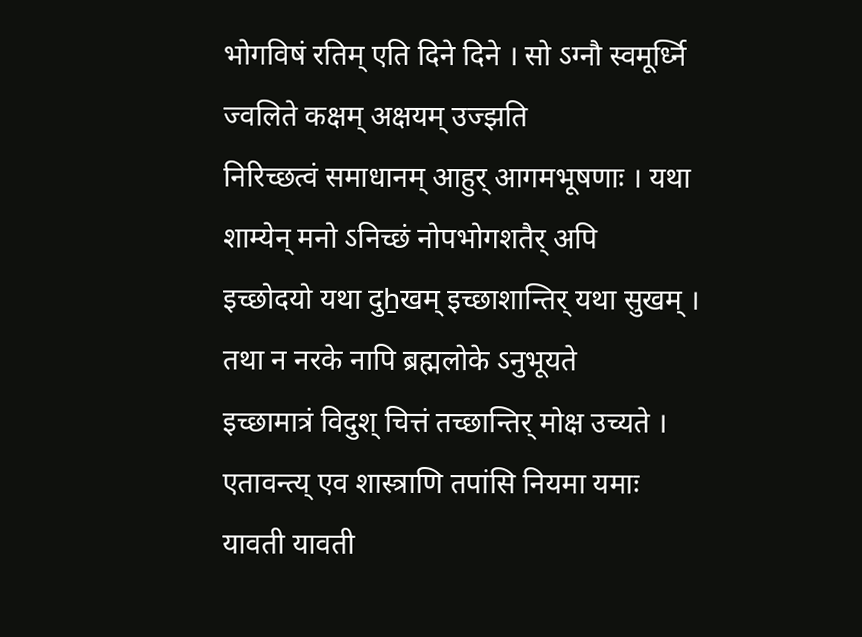भोगविषं रतिम् एति दिने दिने । सो ऽग्नौ स्वमूर्ध्नि ज्वलिते कक्षम् अक्षयम् उज्झति
निरिच्छत्वं समाधानम् आहुर् आगमभूषणाः । यथा शाम्येन् मनो ऽनिच्छं नोपभोगशतैर् अपि
इच्छोदयो यथा दुẖखम् इच्छाशान्तिर् यथा सुखम् । तथा न नरके नापि ब्रह्मलोके ऽनुभूयते
इच्छामात्रं विदुश् चित्तं तच्छान्तिर् मोक्ष उच्यते । एतावन्त्य् एव शास्त्राणि तपांसि नियमा यमाः
यावती यावती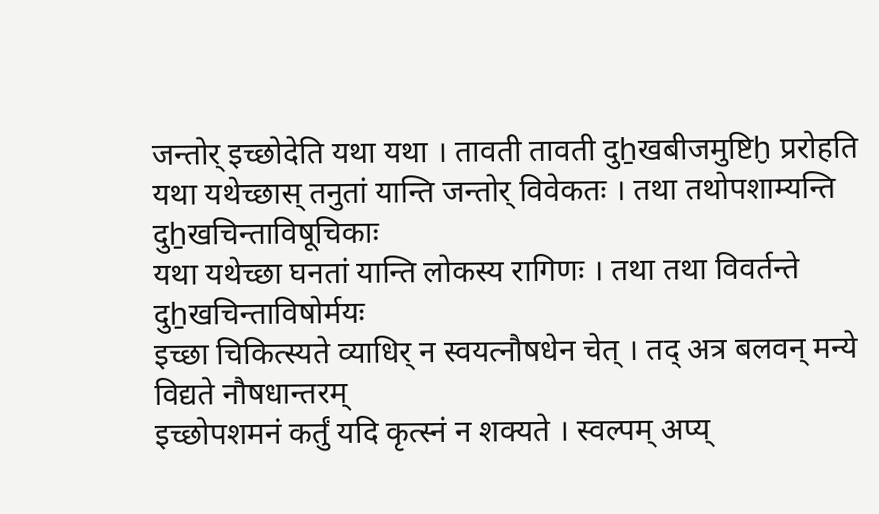जन्तोर् इच्छोदेति यथा यथा । तावती तावती दुẖखबीजमुष्टिḫ प्ररोहति
यथा यथेच्छास् तनुतां यान्ति जन्तोर् विवेकतः । तथा तथोपशाम्यन्ति दुẖखचिन्ताविषूचिकाः
यथा यथेच्छा घनतां यान्ति लोकस्य रागिणः । तथा तथा विवर्तन्ते दुẖखचिन्ताविषोर्मयः
इच्छा चिकित्स्यते व्याधिर् न स्वयत्नौषधेन चेत् । तद् अत्र बलवन् मन्ये विद्यते नौषधान्तरम्
इच्छोपशमनं कर्तुं यदि कृत्स्नं न शक्यते । स्वल्पम् अप्य्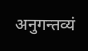अनुगन्तव्यं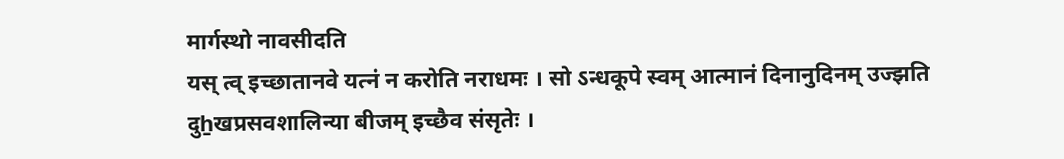मार्गस्थो नावसीदति
यस् त्व् इच्छातानवे यत्नं न करोति नराधमः । सो ऽन्धकूपे स्वम् आत्मानं दिनानुदिनम् उज्झति
दुẖखप्रसवशालिन्या बीजम् इच्छैव संसृतेः ।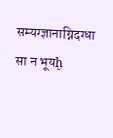सम्यग्ज्ञानाग्निदग्धा सा न भूयḫ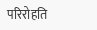परिरोहति